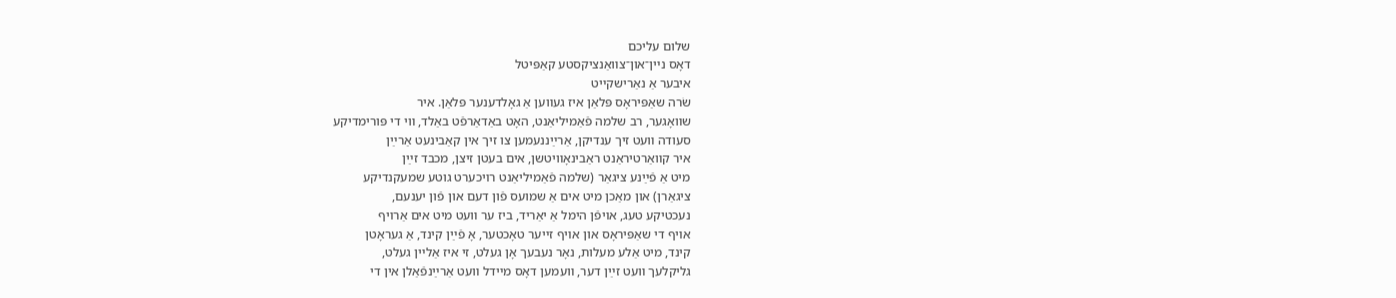שלום עליכם
דאָס נײן־און־צװאַנציקסטע קאַפּיטל
איבער אַ נאַרישקײט
שׂרה שאַפּיראָס פּלאַן איז געװען אַ גאָלדענער פּלאַן. איר
שװאָגער, רב שלמה פֿאַמיליאַנט, האָט באַדאַרפֿט באַלד, װי די פּורימדיקע
סעודה װעט זיך ענדיקן, אַרײַננעמען צו זיך אין קאַבינעט אַרײַן
איר קװאַרטיראַנט ראַבינאָװיטשן, אים בעטן זיצן, מכבד זײַן
מיט אַ פֿײַנע ציגאַר (שלמה פֿאַמיליאַנט רױכערט גוטע שמעקנדיקע
ציגאַרן) און מאַכן מיט אים אַ שמועס פֿון דעם און פֿון יענעם,
נעכטיקע טעג, אױפֿן הימל אַ יאַריד, ביז ער װעט מיט אים אַרױף
אױף די שאַפּיראָס און אױף זײער טאָכטער, אָ פֿײַן קינד, אַ געראָטן
קינד, מיט אַלע מעלות, נאָר נעבעך אָן געלט, זי איז אַלײן געלט,
גליקלעך װעט זײַן דער, װעמען דאָס מײדל װעט אַרײַנפֿאַלן אין די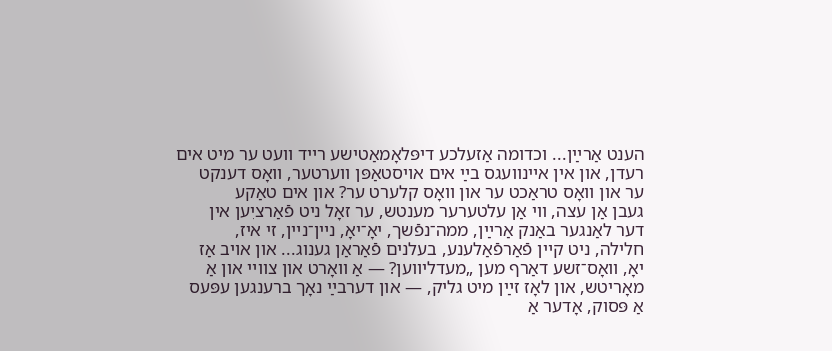הענט אַרײַן... וכדומה אַזעלכע דיפּלאָמאַטישע רײד װעט ער מיט אים
רעדן, און אין אײנװעגס בײַ אים אױסטאַפּן װערטער, װאָס דענקט
ער און װאָס טראַכט ער און װאָס קלערט ער? און אים טאַקע
געבן אַן עצה, װי אַן עלטערער מענטש, ער זאָל ניט פֿאַרציִען אין
דער לאַנגער באַנק אַרײַן, ממה־נפֿשך, יאָ־יאָ, נײן־נײן, זי איז,
חלילה, ניט קײן פֿאַרפֿאַלענע, בעלנים פֿאַראַן גענוג... און אױב אַז
יאָ, װאָס־זשע דאַרף מען „מעדליװען? ― אַ װאָרט און צװײ און אַ
מאָריטש, און לאָז זײַן מיט גליק, ― און דערבײַ נאָך ברענגען עפּעס
אַ פּסוק, אָדער אַ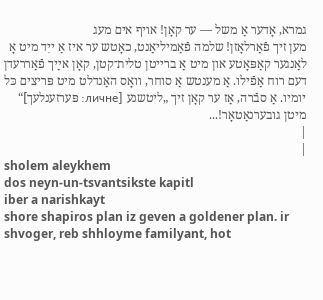גמרא, אָדער אַ משל ― ער קאָן! אױף אים מעג
מען זיך פֿאַרלאָזן! שלמה פֿאַמיליאַנט, כאָטש ער איז אַ ייִד מיט אָ
לאַנגער קאַפּאָטע און מיט אַ ברײטן טלית־קטן, קאָן אײַך פֿאַררעדן
דעם רוח אַפֿילו. אַ מענטש אַ סוחר, װאָס האַנדלט מיט פּריצים כּל
יומיו. אַ סבֿרה, אַז ער קאָן זיך „ליטשנע [личне: פּערזענלעך]“ מיטן גובערנאַטאָר!...
|
|
sholem aleykhem
dos neyn-un-tsvantsikste kapitl
iber a narishkayt
shore shapiros plan iz geven a goldener plan. ir
shvoger, reb shhloyme familyant, hot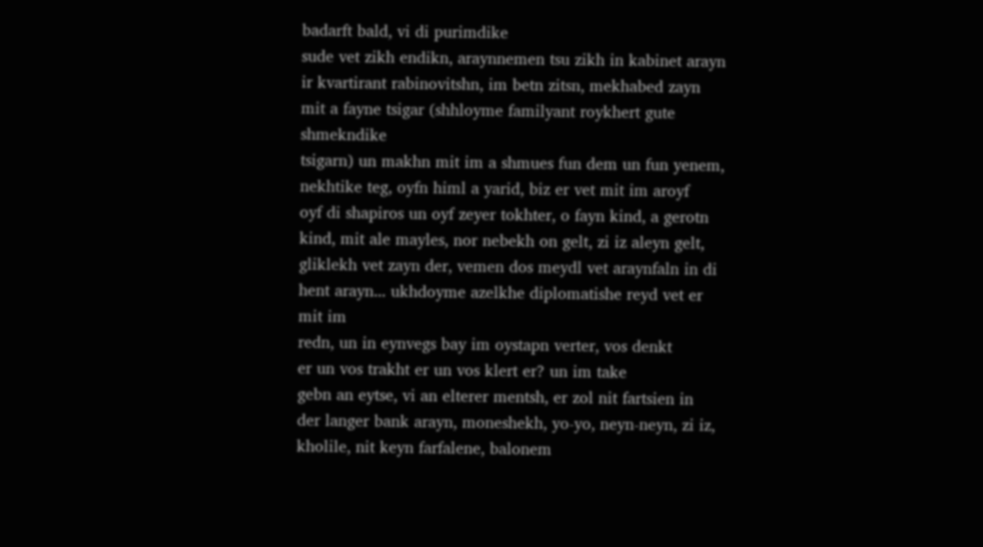badarft bald, vi di purimdike
sude vet zikh endikn, araynnemen tsu zikh in kabinet arayn
ir kvartirant rabinovitshn, im betn zitsn, mekhabed zayn
mit a fayne tsigar (shhloyme familyant roykhert gute shmekndike
tsigarn) un makhn mit im a shmues fun dem un fun yenem,
nekhtike teg, oyfn himl a yarid, biz er vet mit im aroyf
oyf di shapiros un oyf zeyer tokhter, o fayn kind, a gerotn
kind, mit ale mayles, nor nebekh on gelt, zi iz aleyn gelt,
gliklekh vet zayn der, vemen dos meydl vet araynfaln in di
hent arayn... ukhdoyme azelkhe diplomatishe reyd vet er mit im
redn, un in eynvegs bay im oystapn verter, vos denkt
er un vos trakht er un vos klert er? un im take
gebn an eytse, vi an elterer mentsh, er zol nit fartsien in
der langer bank arayn, moneshekh, yo-yo, neyn-neyn, zi iz,
kholile, nit keyn farfalene, balonem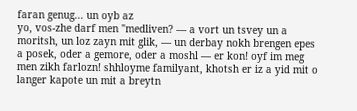faran genug... un oyb az
yo, vos-zhe darf men "medliven? ― a vort un tsvey un a
moritsh, un loz zayn mit glik, ― un derbay nokh brengen epes
a posek, oder a gemore, oder a moshl ― er kon! oyf im meg
men zikh farlozn! shhloyme familyant, khotsh er iz a yid mit o
langer kapote un mit a breytn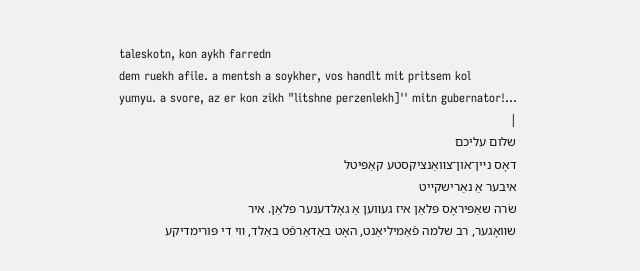taleskotn, kon aykh farredn
dem ruekh afile. a mentsh a soykher, vos handlt mit pritsem kol
yumyu. a svore, az er kon zikh "litshne perzenlekh]'' mitn gubernator!...
|
שלום עליכם
דאָס נײן־און־צװאַנציקסטע קאַפּיטל
איבער אַ נאַרישקײט
שׂרה שאַפּיראָס פּלאַן איז געװען אַ גאָלדענער פּלאַן. איר
שװאָגער, רב שלמה פֿאַמיליאַנט, האָט באַדאַרפֿט באַלד, װי די פּורימדיקע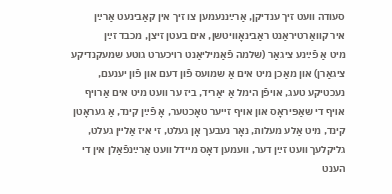סעודה װעט זיך ענדיקן, אַרײַננעמען צו זיך אין קאַבינעט אַרײַן
איר קװאַרטיראַנט ראַבינאָװיטשן, אים בעטן זיצן, מכבד זײַן
מיט אַ פֿײַנע ציגאַר (שלמה פֿאַמיליאַנט רױכערט גוטע שמעקנדיקע
ציגאַרן) און מאַכן מיט אים אַ שמועס פֿון דעם און פֿון יענעם,
נעכטיקע טעג, אױפֿן הימל אַ יאַריד, ביז ער װעט מיט אים אַרױף
אױף די שאַפּיראָס און אױף זײער טאָכטער, אָ פֿײַן קינד, אַ געראָטן
קינד, מיט אַלע מעלות, נאָר נעבעך אָן געלט, זי איז אַלײן געלט,
גליקלעך װעט זײַן דער, װעמען דאָס מײדל װעט אַרײַנפֿאַלן אין די
הענט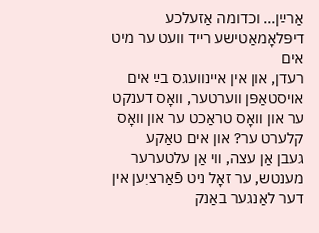אַרײַן... וכדומה אַזעלכע דיפּלאָמאַטישע רײד װעט ער מיט אים
רעדן, און אין אײנװעגס בײַ אים אױסטאַפּן װערטער, װאָס דענקט
ער און װאָס טראַכט ער און װאָס קלערט ער? און אים טאַקע
געבן אַן עצה, װי אַן עלטערער מענטש, ער זאָל ניט פֿאַרציִען אין
דער לאַנגער באַנק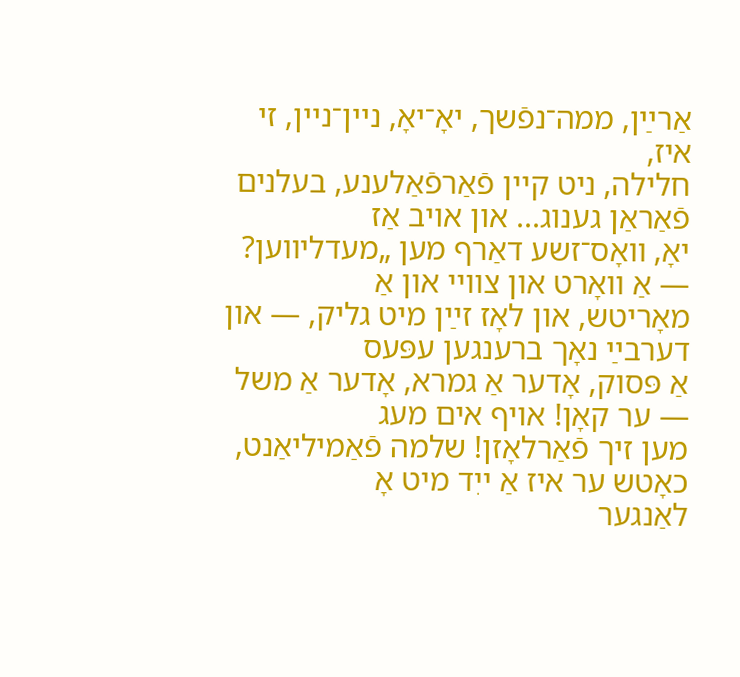אַרײַן, ממה־נפֿשך, יאָ־יאָ, נײן־נײן, זי איז,
חלילה, ניט קײן פֿאַרפֿאַלענע, בעלנים פֿאַראַן גענוג... און אױב אַז
יאָ, װאָס־זשע דאַרף מען „מעדליװען? ― אַ װאָרט און צװײ און אַ
מאָריטש, און לאָז זײַן מיט גליק, ― און דערבײַ נאָך ברענגען עפּעס
אַ פּסוק, אָדער אַ גמרא, אָדער אַ משל ― ער קאָן! אױף אים מעג
מען זיך פֿאַרלאָזן! שלמה פֿאַמיליאַנט, כאָטש ער איז אַ ייִד מיט אָ
לאַנגער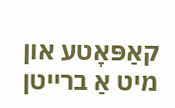קאַפּאָטע און מיט אַ ברײטן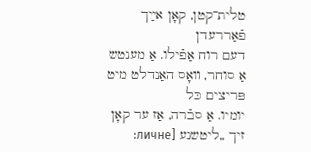טלית־קטן, קאָן אײַך פֿאַררעדן
דעם רוח אַפֿילו. אַ מענטש אַ סוחר, װאָס האַנדלט מיט פּריצים כּל
יומיו. אַ סבֿרה, אַז ער קאָן זיך „ליטשנע [личне: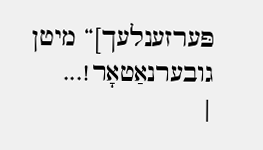פּערזענלעך]“ מיטן גובערנאַטאָר!...
|